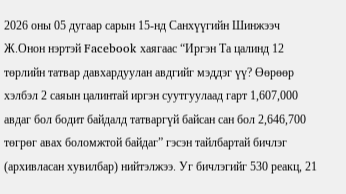2026 оны 05 дугаар сарын 15-нд Санхүүгийн Шинжээч Ж.Онон нэртэй Facebook хаягаас “Иргэн Та цалинд 12 төрлийн татвар давхардуулан авдгийг мэддэг үү? Өөрөөр хэлбэл 2 саяын цалинтай иргэн суутгуулаад гарт 1,607,000 авдаг бол бодит байдалд татваргүй байсан сан бол 2,646,700 төгрөг авах боломжтой байдаг” гэсэн тайлбартай бичлэг (архивласан хувилбар) нийтэлжээ. Уг бичлэгийг 530 реакц, 21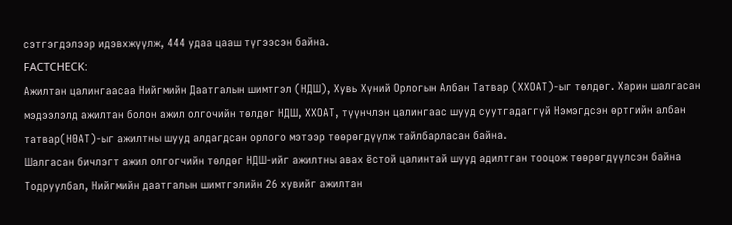сэтгэгдэлээр идэвхжүүлж, 444 удаа цааш түгээсэн байна.
FACTCHECK:
Ажилтан цалингаасаа Нийгмийн Даатгалын шимтгэл (НДШ), Хувь Хүний Орлогын Албан Татвар (ХХОАТ)-ыг төлдөг. Харин шалгасан мэдээлэлд ажилтан болон ажил олгочийн төлдөг НДШ, ХХОАТ, түүнчлэн цалингаас шууд суутгадаггүй Нэмэгдсэн өртгийн албан татвар(НӨАТ)-ыг ажилтны шууд алдагдсан орлого мэтээр төөрөгдүүлж тайлбарласан байна.
Шалгасан бичлэгт ажил олгогчийн төлдөг НДШ-ийг ажилтны авах ёстой цалинтай шууд адилтган тооцож төөрөгдүүлсэн байна
Тодруулбал, Нийгмийн даатгалын шимтгэлийн 26 хувийг ажилтан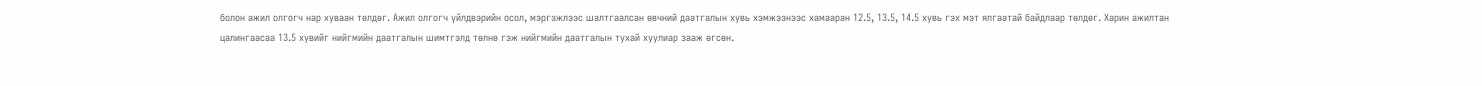болон ажил олгогч нар хуваан төлдөг. Ажил олгогч үйлдвэрийн осол, мэргэжлээс шалтгаалсан өвчний даатгалын хувь хэмжээнээс хамааран 12.5, 13.5, 14.5 хувь гэх мэт ялгаатай байдлаар төлдөг. Харин ажилтан цалингаасаа 13.5 хувийг нийгмийн даатгалын шимтгэлд төлнө гэж нийгмийн даатгалын тухай хуулиар зааж өгсөн.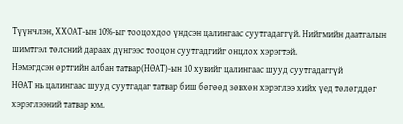Түүнчлэн, ХХОАТ-ын 10%-ыг тооцохдоо үндсэн цалингаас суутгадаггүй. Нийгмийн даатгалын шимтгэл төлсний дараах дүнгээс тооцон суутгадгийг онцлох хэрэгтэй.
Нэмэгдсэн өртгийн албан татвар(НӨАТ)-ын 10 хувийг цалингаас шууд суутгадаггүй
НӨАТ нь цалингаас шууд суутгадаг татвар биш бөгөөд зөвхөн хэрэглээ хийх үед төлөгддөг хэрэглээний татвар юм.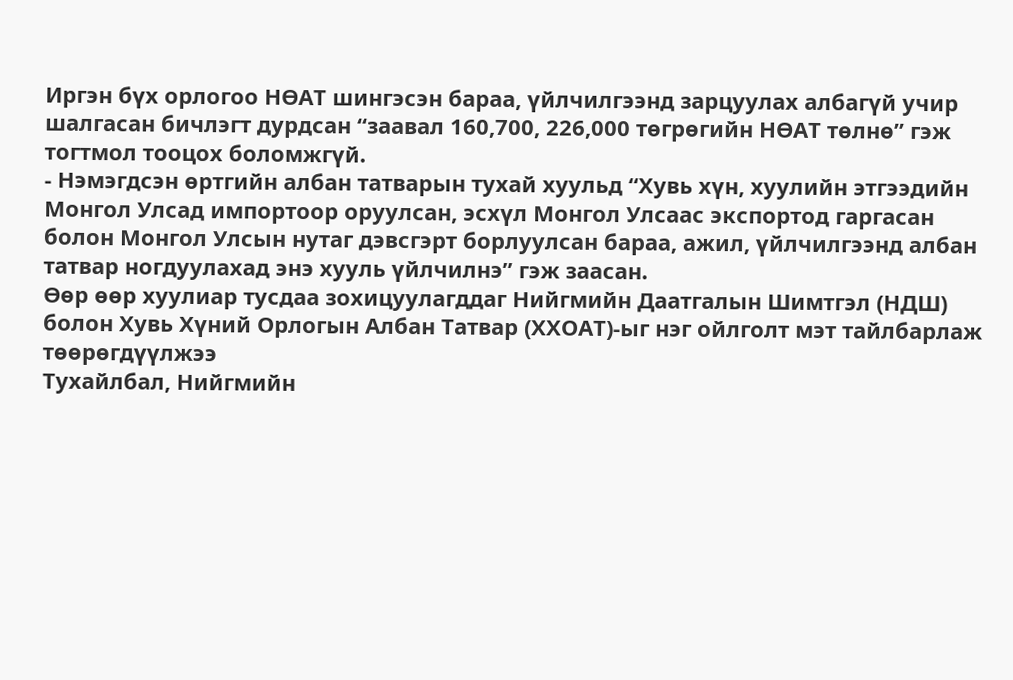Иргэн бүх орлогоо НӨАТ шингэсэн бараа, үйлчилгээнд зарцуулах албагүй учир шалгасан бичлэгт дурдсан “заавал 160,700, 226,000 төгрөгийн НӨАТ төлнө” гэж тогтмол тооцох боломжгүй.
- Нэмэгдсэн өртгийн албан татварын тухай хуульд “Хувь хүн, хуулийн этгээдийн Монгол Улсад импортоор оруулсан, эсхүл Монгол Улсаас экспортод гаргасан болон Монгол Улсын нутаг дэвсгэрт борлуулсан бараа, ажил, үйлчилгээнд албан татвар ногдуулахад энэ хууль үйлчилнэ” гэж заасан.
Өөр өөр хуулиар тусдаа зохицуулагддаг Нийгмийн Даатгалын Шимтгэл (НДШ) болон Хувь Хүний Орлогын Албан Татвар (ХХОАТ)-ыг нэг ойлголт мэт тайлбарлаж төөрөгдүүлжээ
Тухайлбал, Нийгмийн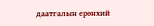даатгалын ерөнхий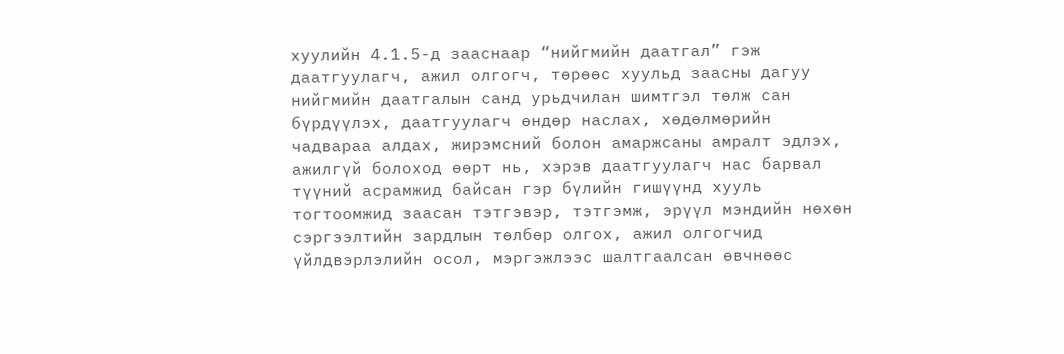хуулийн 4.1.5-д зааснаар “нийгмийн даатгал” гэж даатгуулагч, ажил олгогч, төрөөс хуульд заасны дагуу нийгмийн даатгалын санд урьдчилан шимтгэл төлж сан бүрдүүлэх, даатгуулагч өндөр наслах, хөдөлмөрийн чадвараа алдах, жирэмсний болон амаржсаны амралт эдлэх, ажилгүй болоход өөрт нь, хэрэв даатгуулагч нас барвал түүний асрамжид байсан гэр бүлийн гишүүнд хууль тогтоомжид заасан тэтгэвэр, тэтгэмж, эрүүл мэндийн нөхөн сэргээлтийн зардлын төлбөр олгох, ажил олгогчид үйлдвэрлэлийн осол, мэргэжлээс шалтгаалсан өвчнөөс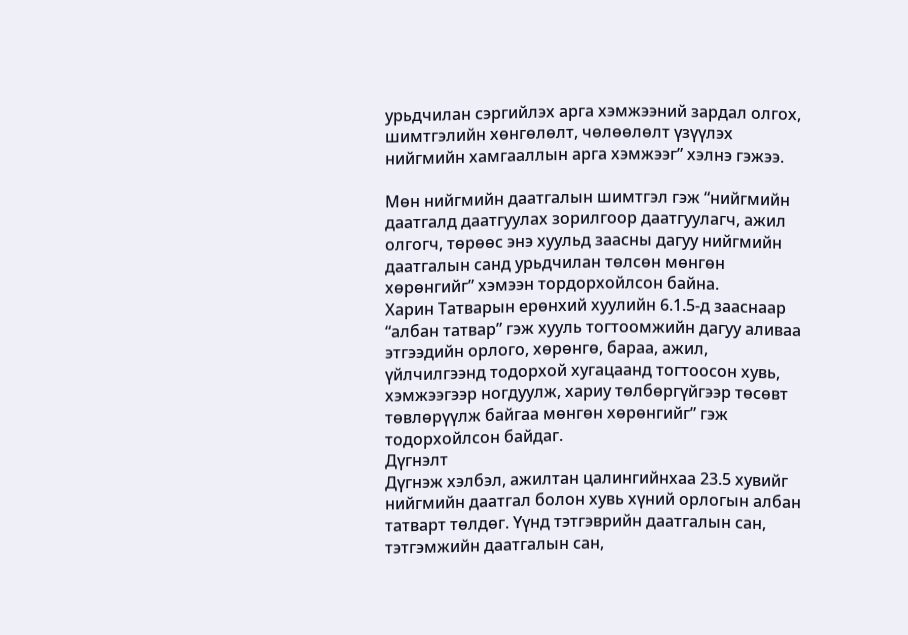урьдчилан сэргийлэх арга хэмжээний зардал олгох, шимтгэлийн хөнгөлөлт, чөлөөлөлт үзүүлэх нийгмийн хамгааллын арга хэмжээг” хэлнэ гэжээ.

Мөн нийгмийн даатгалын шимтгэл гэж “нийгмийн даатгалд даатгуулах зорилгоор даатгуулагч, ажил олгогч, төрөөс энэ хуульд заасны дагуу нийгмийн даатгалын санд урьдчилан төлсөн мөнгөн хөрөнгийг” хэмээн тордорхойлсон байна.
Харин Татварын ерөнхий хуулийн 6.1.5-д зааснаар “албан татвар” гэж хууль тогтоомжийн дагуу аливаа этгээдийн орлого, хөрөнгө, бараа, ажил, үйлчилгээнд тодорхой хугацаанд тогтоосон хувь, хэмжээгээр ногдуулж, хариу төлбөргүйгээр төсөвт төвлөрүүлж байгаа мөнгөн хөрөнгийг” гэж тодорхойлсон байдаг.
Дүгнэлт
Дүгнэж хэлбэл, ажилтан цалингийнхаа 23.5 хувийг нийгмийн даатгал болон хувь хүний орлогын албан татварт төлдөг. Үүнд тэтгэврийн даатгалын сан, тэтгэмжийн даатгалын сан,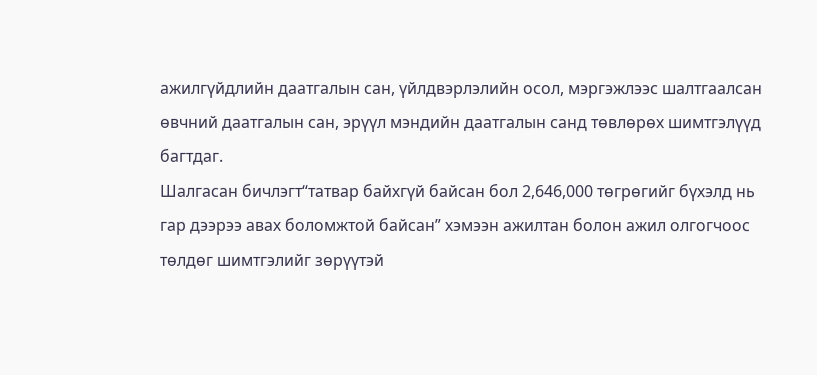ажилгүйдлийн даатгалын сан, үйлдвэрлэлийн осол, мэргэжлээс шалтгаалсан өвчний даатгалын сан, эрүүл мэндийн даатгалын санд төвлөрөх шимтгэлүүд багтдаг.
Шалгасан бичлэгт“татвар байхгүй байсан бол 2,646,000 төгрөгийг бүхэлд нь гар дээрээ авах боломжтой байсан” хэмээн ажилтан болон ажил олгогчоос төлдөг шимтгэлийг зөрүүтэй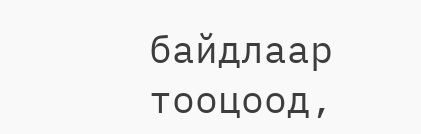байдлаар тооцоод,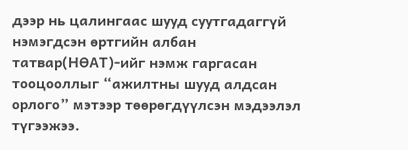дээр нь цалингаас шууд суутгадаггүй нэмэгдсэн өртгийн албан татвар(НӨАТ)-ийг нэмж гаргасан тооцооллыг “ажилтны шууд алдсан орлого” мэтээр төөрөгдүүлсэн мэдээлэл түгээжээ.